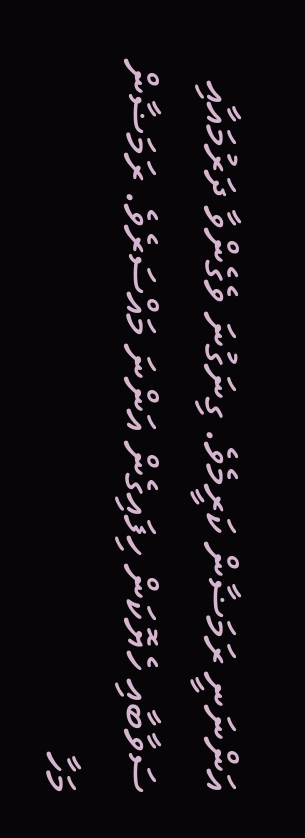އަންނަނީ ރަމަޟާން ކަރީމެވެ. ގިނަގުނަ ވެގެންވާ ދަރުމައާއި ސަވާބާއި ހެޔޮކަން ހިފައިގެން އަންނަ މައްސަރެވެ. ރަމަޟާން މަހާ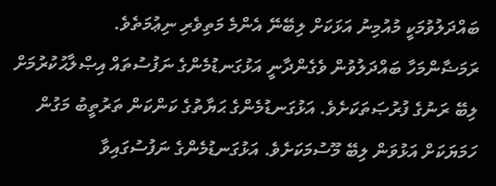ބައްދަލުވުމަކީ މުއުމިނު އަޅަކަށް ލިބޭނޭ އެންމެ މަތިވެރި ނިޢުމަތެވެ.
ރަމަޟާންމަހާ ބައްދަލުވުން ވެގެންދާނީ އަޅުގަނޑުމެންގެ ނަފުސުތައް އިޞްލާޙުކުރުމަށް ލިބޭ ރަނުގެ ފުރުޞަތަކަށެވެ. އަޅުގަނޑުމެންގެ ޙަޔާތުގެ ކަންކަން ތަރުތީބު މަގުން ހަމަޔަކަށް އަޅުވަން ލިބޭ މޫސުމަކަށެވެ. އަޅުގަނޑުމެންގެ ނަފުސުގައިވާ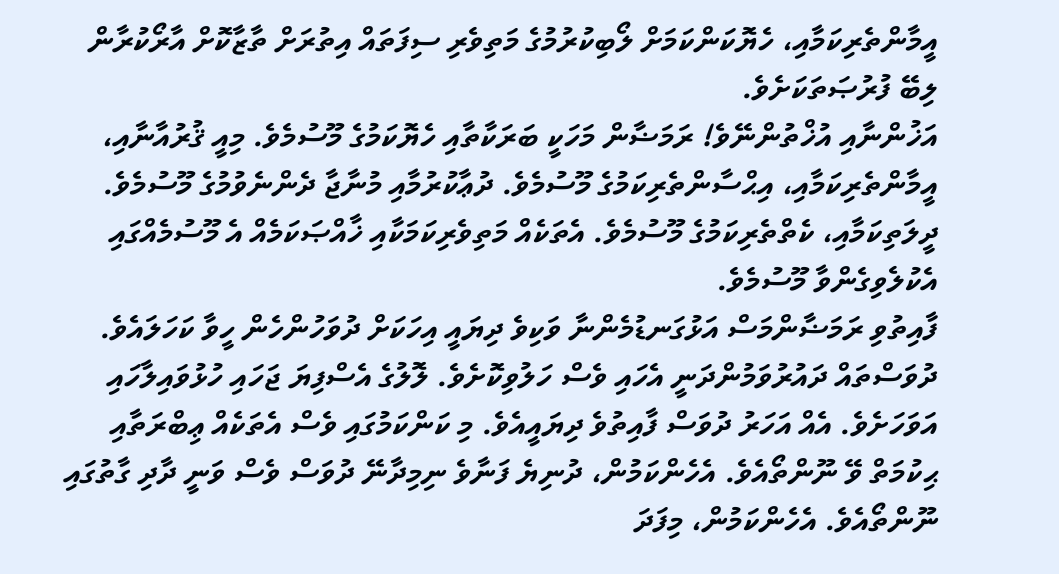އީމާންތެރިކަމާއި، ހެޔޮކަންކަމަށް ލޯބިކުރުމުގެ މަތިވެރި ސިފަތައް އިތުރަށް ތާޒާކޮށް އާރޯކުރާން ލިބޭ ފުރުޞަތަކަށެވެ.
އަޚުންނާއި އުޚްތުންނޭވެ! ރަމަޟާން މަހަކީ ބަރަކާތާއި ހެޔޮކަމުގެ މޫސުމެވެ. މިއީ ޤުރުއާނާއި، އީމާންތެރިކަމާއި، އިޙްސާންތެރިކަމުގެ މޫސުމެވެ. ދުޢާކުރުމާއި މުނާޖާ ދެންނެވުމުގެ މޫސުމެވެ. ދީލަތިކަމާއި، ކެތްތެރިކަމުގެ މޫސުމެވެ. އެތަކެއް މަތިވެރިކަމަކާއި ޚާއްޞަކަމެއް އެ މޫސުމެއްގައި އެކުލެވިގެންވާ މޫސުމެވެ.
ފާއިތުވި ރަމަޟާންމަސް އަޅުގަނޑުމެންނާ ވަކިވެ ދިޔައީ އިހަކަށް ދުވަހުންހެން ހީވާ ކަހަލައެވެ. ދުވަސްތައް ދައުރުވަމުންދަނީ އެހައި ވެސް ހަލުވިކޮށެވެ. ލޮލުގެ އެސްފިޔަ ޖަހައި ހުޅުވައިލާހައި އަވަހަށެވެ. އެއް އަހަރު ދުވަސް ފާއިތުވެ ދިޔައީއެވެ. މި ކަންކަމުގައި ވެސް އެތަކެއް ޢިބްރަތާއި ޙިކުމަތް ވޭ ނޫންތޯއެވެ. އެހެންކަމުން، ދުނިޔެ ފަނާވެ ނިމިދާނޭ ދުވަސް ވެސް ވަނީ ދާދި ގާތުގައި ނޫންތޯއެވެ. އެހެންކަމުން، މިފަދަ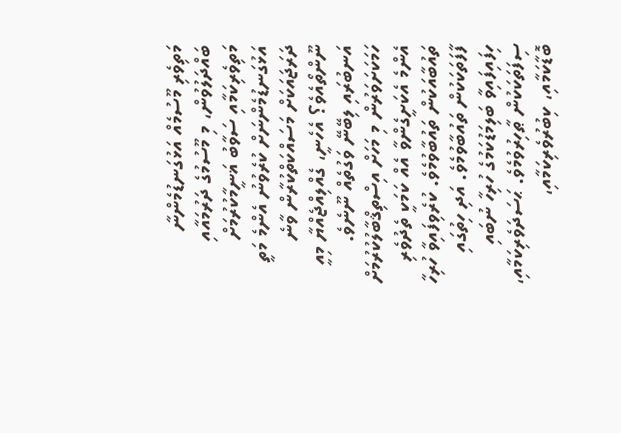މަތިވެރި މޫސުމެއް އަޅުގަނޑުމެންނާ ބައްދަލުވުން، މި މޫސުމުގެ ދަރުމައާއި މަތިވެރިކަމާއި ސަވާބު ޣަނީމާކުރުމަށް އަޅުގަނޑުމެންނަށް ކުރެވުނު އެންމެ މަތީ ދަރަޖައަކަށް މަސައްކަތްކުރާން ވާނެ ނޫންތޯއެވެ؟ އެހެނީ، ގެއްލިއްޖެއްޔާ މިއީ އަނބުރައި ލިބޭނޭ ވަގުތެއް ނޫނެވެ.
ހަމަކަށަވަރުން މި މަހަށް އިސްތިޤްބާލުކުރުމަށް އެންމެ އެކަށީގެންވާ އެއް ކަމަކީ ތެދުވެރި ތައުބާއަކުން ތައުބާވުމެވެ. ކުރެވިފައިވާ ހުރިހާ ފާފަތަކަކުން ތައުބާވުމެވެ. އަދި ހިތުގައި ހިފައިފައިވާ ބަލިމަޑުކަމުގެ ހުރިހާ ނުބައި ސިފަތަކަކުން ޠާހިރުވުމެވެ. ޙަސަދަވެރިކަމާއި، ބޮޑާކަމާއި، ކިބުރުވެރިކަމާއި،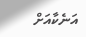އަނެކާއަށް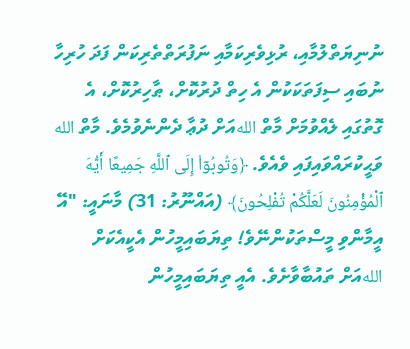ނުނިޔަތްލުމާއި، ރުޅިވެރިކަމާއި ނަފުރަތްތެރިކަން ފަދަ ހުރިހާ ނުބައި ސިފަތަކަކުން އެ ހިތް ދުރުކޮށް، ޠާހިރުކޮށް، އެ ގޮތުގައި ލެއްވުމަށް މާތް اللهއަށް ދުޢާ ދެންނެވުމެވެ. މާތް الله ވަޙީކުރައްވައިފައި ވެއެވެ. ﴿وَتُوبُوٓا۟ إِلَى ٱللَّهِ جَمِيعًا أَيُّهَ ٱلْمُؤْمِنُونَ لَعَلَّكُمْ تُفْلِحُونَ﴾ (އައްނޫރު: 31) މާނައީ: "އޭ އީމާންވި މީސްތަކުންނޭވެ! ތިޔަބައިމީހުން އެކީއެކަށް اللهއަށް ތައުބާވާށެވެ. އެއީ ތިޔަބައިމީހުން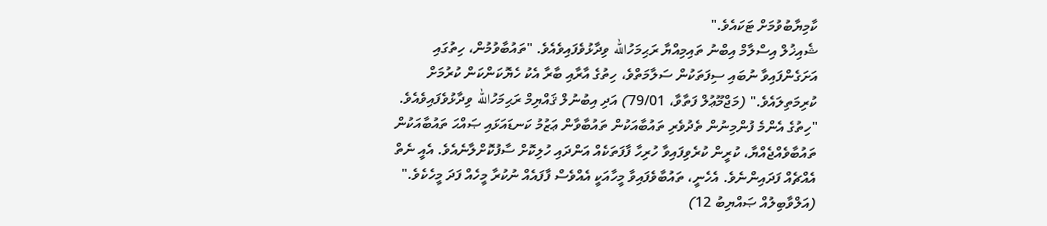ކާމިޔާބުވުމަށް ޓަކައެވެ."
ޝެއިޚުލް އިސްލާމް އިބްނު ތައިމިއްޔާ ރަޙިމަހުالله ވިދާޅުވެފައިވެއެވެ. "ތައުބާވުމުން، ހިތުގައި އަށަގެންފައިވާ ނުބައި ސިފަތަކުން ސަލާމަތްވެ، ހިތުގެ އާރާއި ބާރާ އެކު ހެޔޮކަންކަން ކުރުމަށް ކުރިމަތިލައެވެ." (މަޖްމޫޢުލް ފަތާވާ، 79/01) އަދި އިބުނުލް ޤައްޔިމް ރަޙިމަހުالله ވިދާޅުވެފައިވެއެވެ. "ހިތުގެ އެންމެ ފުންމިނުން ތެދުވެރި ތައުބާއަކުން ތައުބާވާން ޢަޒުމު ކަނޑައަޅައި ޞައްޙަ ތައުބާއަކުން ތައުބާވެއްޖެއްޔާ، ކުރީން ކުރެވިފައިވާ ހުރިހާ ފާފަތަކެއް އަންދައި ހުލިކޮށް ސާފުކޮށްލާނެއެވެ. އެއީ ނެތް އެއްޗެއް ފަދައިންނެވެ. އެހެނީ، ތައުބާވެފައިވާ މީހާއަކީ އެއްވެސް ފާފައެއް ނުކުރާ މީހެއް ފަދަ މީހެކެވެ." (އަލްވާބިލުއް ޞައްޔިބު 12)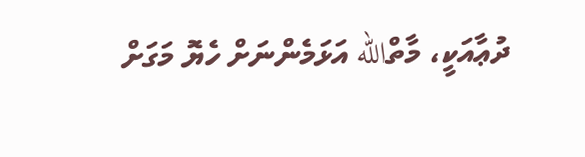ދުޢާއަކީ، މާތްالله އަޅަމެންނަށް ހެޔޮ މަގަށް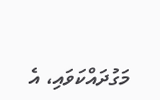މަގުދައްކަވައި، އެ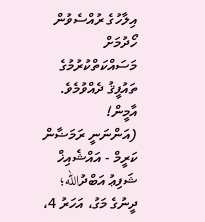އިލާހުގެ ރުއްސެވުން ހޯދުމަށް މަސައްކަތްކުރުމުގެ ތައުފީޤު ދެއްވުމެވެ. އާމީން!
(އަންނަނީ ރަމަޟާން ކަރީމް - އައްޝެއިޚް ޝަފިޢު އަބްދުالله؛ ދީނުގެ މަގު، އަހަރު 4،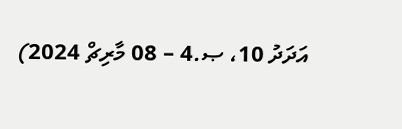އަދަދު 10، ޞ.4 – 08 މާރިޗް 2024)